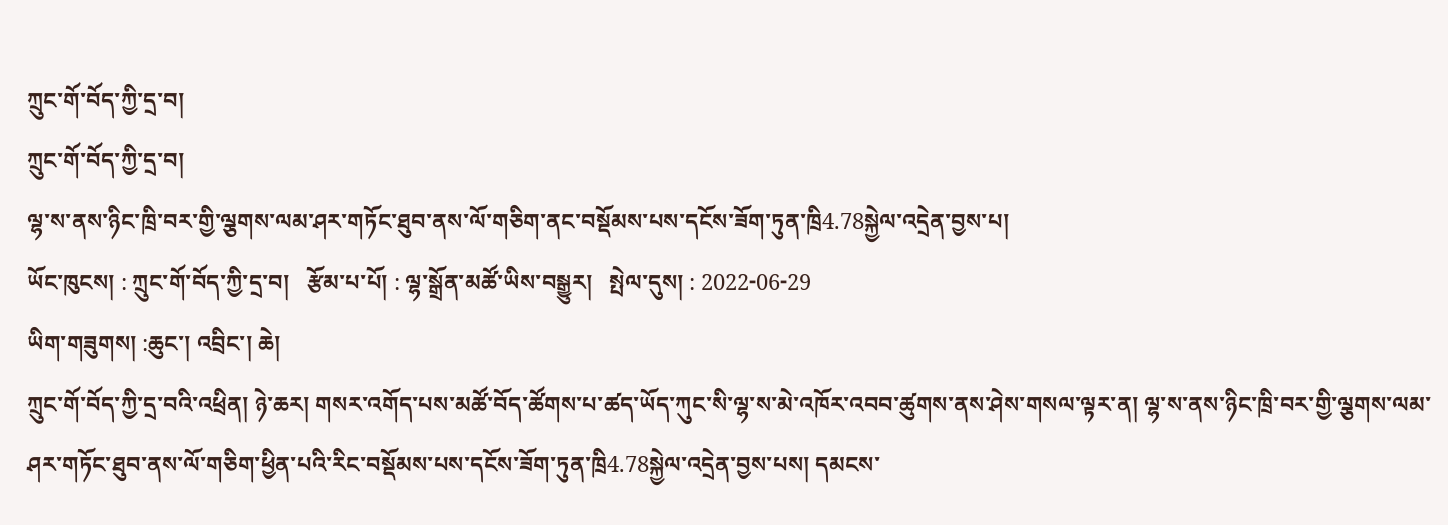ཀྲུང་གོ་བོད་ཀྱི་དྲ་བ།
ཀྲུང་གོ་བོད་ཀྱི་དྲ་བ།
ལྷ་ས་ནས་ཉིང་ཁྲི་བར་གྱི་ལྕགས་ལམ་ཤར་གཏོང་ཐུབ་ནས་ལོ་གཅིག་ནང་བསྡོམས་པས་དངོས་ཟོག་ཏུན་ཁྲི4.78སྐྱེལ་འདྲེན་བྱས་པ།
ཡོང་ཁུངས། : ཀྲུང་གོ་བོད་ཀྱི་དྲ་བ།   རྩོམ་པ་པོ། : ལྷ་སྒྲོན་མཚོ་ཡིས་བསྒྱུར།   སྤེལ་དུས། : 2022-06-29
ཡིག་གཟུགས། :ཆུང་། འབྲིང་། ཆེ།
ཀྲུང་གོ་བོད་ཀྱི་དྲ་བའི་འཕྲིན། ཉེ་ཆར། གསར་འགོད་པས་མཚོ་བོད་ཚོགས་པ་ཚད་ཡོད་ཀུང་སི་ལྷ་ས་མེ་འཁོར་འབབ་ཚུགས་ནས་ཤེས་གསལ་ལྟར་ན། ལྷ་ས་ནས་ཉིང་ཁྲི་བར་གྱི་ལྕགས་ལམ་ཤར་གཏོང་ཐུབ་ནས་ལོ་གཅིག་ཕྱིན་པའི་རིང་བསྡོམས་པས་དངོས་ཟོག་ཏུན་ཁྲི4.78སྐྱེལ་འདྲེན་བྱས་པས། དམངས་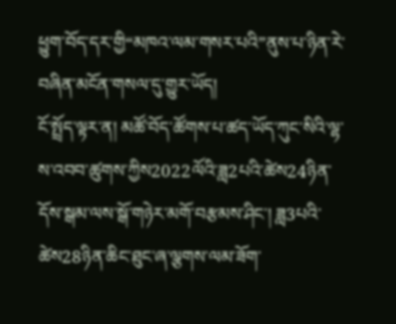ཕྱུག་བོད་དར་གྱི“མཁའ་ལམ་གསར་པའི”ནུས་པ་ཉིན་རེ་བཞིན་མངོན་གསལ་དུ་གྱུར་ཡོད།
ངོ་སྤྲོད་ལྟར་ན། མཚོ་བོད་ཚོགས་པ་ཚད་ཡོད་ཀུང་སིའི་ལྷ་ས་འབབ་ཚུགས་ཀྱིས2022ལོའི་ཟླ2པའི་ཚེས24ཉིན་དོས་སྒམ་ལས་སྒོ་གཉེར་མགོ་བརྩམས་ཤིང་། ཟླ3པའི་ཚེས28ཉིན་ཆིང་ཐུང་ཞ་ལྕགས་ལམ་ཟོག་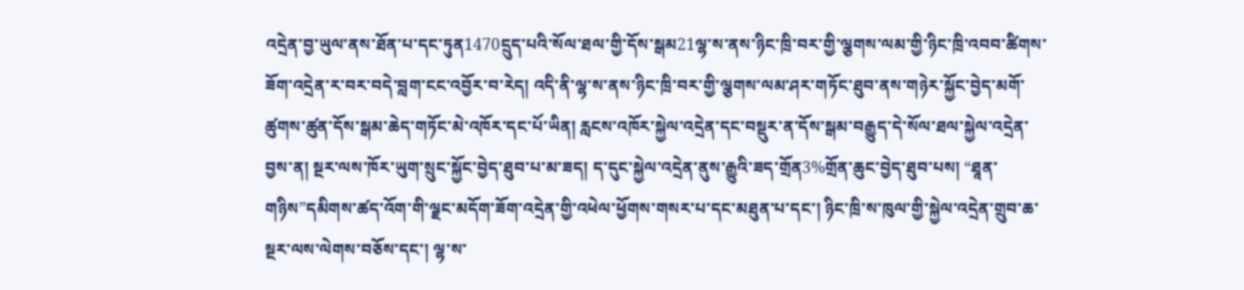འདྲེན་བྱ་ཡུལ་ནས་ཐོན་པ་དང་ཏུན1470དྲུད་པའི་སོལ་ཐལ་གྱི་དོས་སྒམ21ལྷ་ས་ནས་ཉིང་ཁྲི་བར་གྱི་ལྕགས་ལམ་གྱི་ཉིང་ཁྲི་འབབ་ཚིགས་ཟོག་འདྲེན་ར་བར་བདེ་བླག་ངང་འབྱོར་བ་རེད། འདི་ནི་ལྷ་ས་ནས་ཉིང་ཁྲི་བར་གྱི་ལྕགས་ལམ་ཤར་གཏོང་ཐུབ་ནས་གཉེར་སྐྱོང་བྱེད་མགོ་ཚུགས་ཚུན་དོས་སྒམ་ཆེད་གཏོང་མེ་འཁོར་དང་པོ་ཡིན། རླངས་འཁོར་སྐྱེལ་འདྲེན་དང་བསྡུར་ན་དོས་སྒམ་བརྒྱུད་དེ་སོལ་ཐལ་སྐྱེལ་འདྲེན་བྱས་ན། སྔར་ལས་ཁོར་ཡུག་སྲུང་སྐྱོང་བྱེད་ཐུབ་པ་མ་ཟད། ད་དུང་སྐྱེལ་འདྲེན་ནུས་རྒྱུའི་ཟད་གྲོན3%གྲོན་ཆུང་བྱེད་ཐུབ་པས། “ཐཱན་གཉིས”དམིགས་ཚད་འོག་གི་ལྗང་མདོག་ཟོག་འདྲེན་གྱི་འཕེལ་ཕྱོགས་གསར་པ་དང་མཐུན་པ་དང་། ཉིང་ཁྲི་ས་ཁུལ་གྱི་སྐྱེལ་འདྲེན་གྲུབ་ཆ་སྔར་ལས་ལེགས་བཅོས་དང་། ལྷ་ས་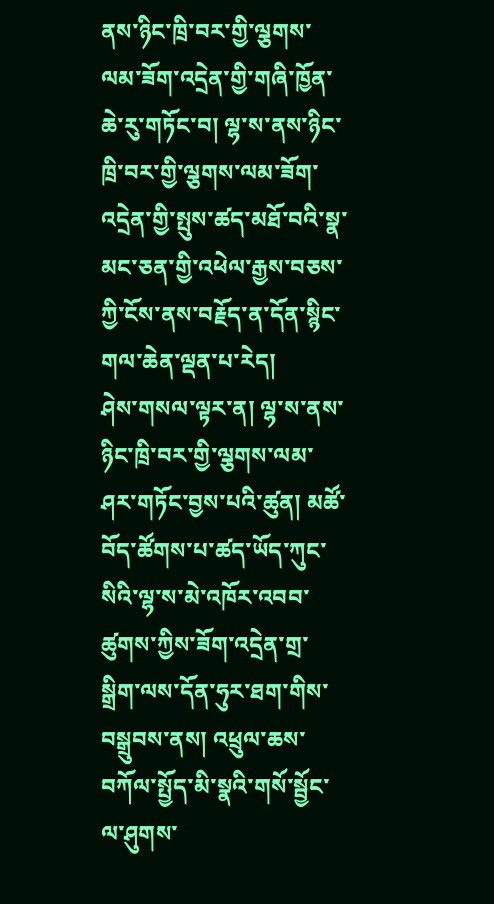ནས་ཉིང་ཁྲི་བར་གྱི་ལྕགས་ལམ་ཟོག་འདྲེན་གྱི་གཞི་ཁྱོན་ཆེ་རུ་གཏོང་བ། ལྷ་ས་ནས་ཉིང་ཁྲི་བར་གྱི་ལྕགས་ལམ་ཟོག་འདྲེན་གྱི་སྤུས་ཚད་མཐོ་བའི་སྣ་མང་ཅན་གྱི་འཕེལ་རྒྱས་བཅས་ཀྱི་ངོས་ནས་བརྗོད་ན་དོན་སྙིང་གལ་ཆེན་ལྡན་པ་རེད།
ཤེས་གསལ་ལྟར་ན། ལྷ་ས་ནས་ཉིང་ཁྲི་བར་གྱི་ལྕགས་ལམ་ཤར་གཏོང་བྱས་པའི་ཚུན། མཚོ་བོད་ཚོགས་པ་ཚད་ཡོད་ཀུང་སིའི་ལྷ་ས་མེ་འཁོར་འབབ་ཚུགས་ཀྱིས་ཟོག་འདྲེན་གྲ་སྒྲིག་ལས་དོན་ཧུར་ཐག་གིས་བསྒྲུབས་ནས། འཕྲུལ་ཆས་བཀོལ་སྤྱོད་མི་སྣའི་གསོ་སྦྱོང་ལ་ཤུགས་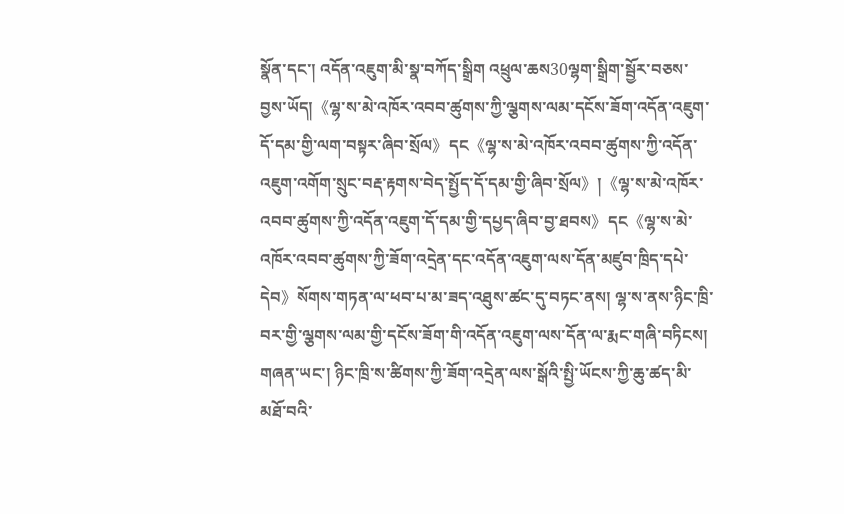སྣོན་དང་། འདོན་འཇུག་མི་སྣ་བཀོད་སྒྲིག འཕྲུལ་ཆས30ལྷག་སྒྲིག་སྦྱོར་བཅས་བྱས་ཡོད།《ལྷ་ས་མེ་འཁོར་འབབ་ཚུགས་ཀྱི་ལྕགས་ལམ་དངོས་ཟོག་འདོན་འཇུག་དོ་དམ་གྱི་ལག་བསྟར་ཞིབ་སྲོལ》དང《ལྷ་ས་མེ་འཁོར་འབབ་ཚུགས་ཀྱི་འདོན་འཇུག་འགོག་སྲུང་བརྡ་རྟགས་བེད་སྤྱོད་དོ་དམ་གྱི་ཞིབ་སྲོལ》།《ལྷ་ས་མེ་འཁོར་འབབ་ཚུགས་ཀྱི་འདོན་འཇུག་དོ་དམ་གྱི་དཔྱད་ཞིབ་བྱ་ཐབས》དང《ལྷ་ས་མེ་འཁོར་འབབ་ཚུགས་ཀྱི་ཟོག་འདྲེན་དང་འདོན་འཇུག་ལས་དོན་མཛུབ་ཁྲིད་དཔེ་དེབ》སོགས་གཏན་ལ་ཕབ་པ་མ་ཟད་འཐུས་ཚང་དུ་བཏང་ནས། ལྷ་ས་ནས་ཉིང་ཁྲི་བར་གྱི་ལྕགས་ལམ་གྱི་དངོས་ཟོག་གི་འདོན་འཇུག་ལས་དོན་ལ་རྨང་གཞི་བཏིངས། གཞན་ཡང་། ཉིང་ཁྲི་ས་ཚིགས་ཀྱི་ཟོག་འདྲེན་ལས་སྒོའི་སྤྱི་ཡོངས་ཀྱི་ཆུ་ཚད་མི་མཐོ་བའི་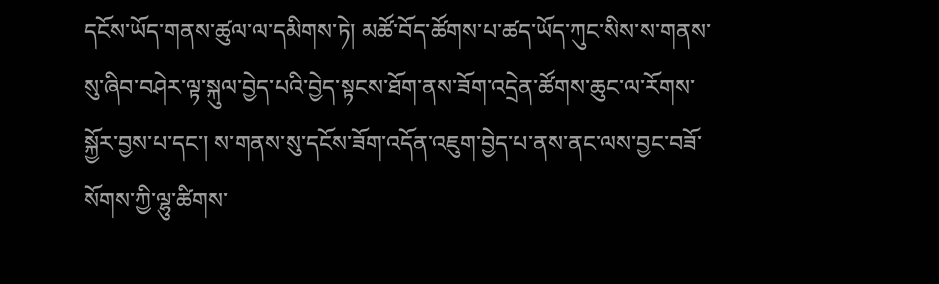དངོས་ཡོད་གནས་ཚུལ་ལ་དམིགས་ཏེ། མཚོ་བོད་ཚོགས་པ་ཚད་ཡོད་ཀུང་སིས་ས་གནས་སུ་ཞིབ་བཤེར་ལྟ་སྐུལ་བྱེད་པའི་བྱེད་སྟངས་ཐོག་ནས་ཟོག་འདྲེན་ཚོགས་ཆུང་ལ་རོགས་སྐྱོར་བྱས་པ་དང་། ས་གནས་སུ་དངོས་ཟོག་འདོན་འཇུག་བྱེད་པ་ནས་ནང་ལས་བྱང་བཟོ་སོགས་ཀྱི་ལྷུ་ཚིགས་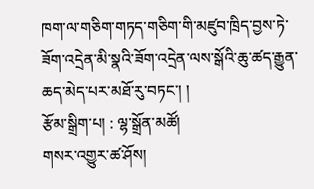ཁག་ལ་གཅིག་གཏད་གཅིག་གི་མཛུབ་ཁྲིད་བྱས་ཏེ་ཟོག་འདྲེན་མི་སྣའི་ཟོག་འདྲེན་ལས་སྒོའི་ཆུ་ཚད་རྒྱུན་ཆད་མེད་པར་མཐོ་རུ་བཏང་། །
རྩོམ་སྒྲིག་པ། : ལྷ་སྒྲོན་མཚོ།
གསར་འགྱུར་ཚ་ཤོས།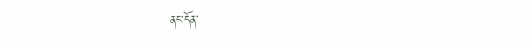ནང་དོན་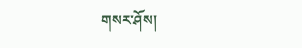གསར་ཤོས།